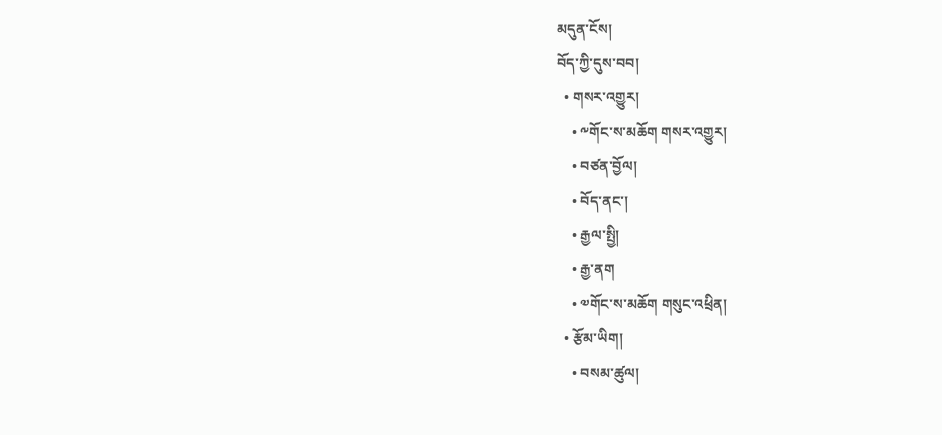མདུན་ངོས།
བོད་ཀྱི་དུས་བབ།
  • གསར་འགྱུར།
    • ༸གོང་ས་མཆོག གསར་འགྱུར།
    • བཙན་བྱོལ།
    • བོད་ནང་།
    • རྒྱལ་སྤྱི།
    • རྒྱ་ནག
    • ༧གོང་ས་མཆོག གསུང་འཕྲིན།
  • རྩོམ་ཡིག།
    • བསམ་ཚུལ།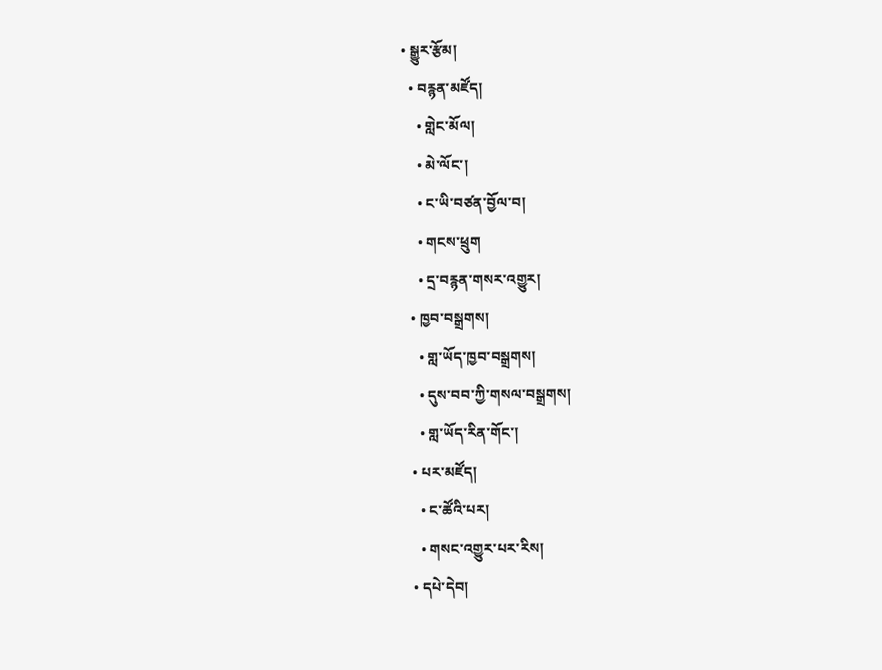• སྒྱུར་རྩོམ།
  • བརྙན་མཛོད།
    • གླེང་མོལ།
    • མེ་ལོང་།
    • ང་ཡི་བཙན་བྱོལ་བ།
    • གངས་ཕྲུག
    • དྲ་བརྙན་གསར་འགྱུར།
  • ཁྱབ་བསྒྲགས།
    • གླ་ཡོད་ཁྱབ་བསྒྲགས།
    • དུས་བབ་ཀྱི་གསལ་བསྒྲགས།
    • གླ་ཡོད་རིན་གོང་།
  • པར་མཛོད།
    • ང་ཚོའི་པར།
    • གསང་འགྱུར་པར་རིས།
  • དཔེ་དེབ།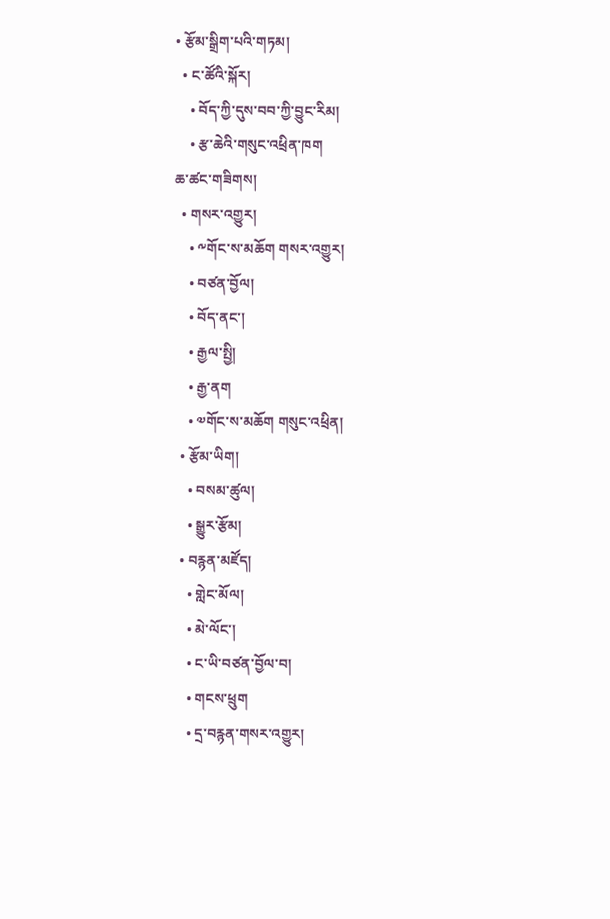• རྩོམ་སྒྲིག་པའི་གཏམ།
  • ང་ཚོའི་སྐོར།
    • བོད་ཀྱི་དུས་བབ་ཀྱི་བྱུང་རིམ།
    • རྩ་ཆེའི་གསུང་འཕྲིན་ཁག
ཆ་ཚང་གཟིགས།
  • གསར་འགྱུར།
    • ༸གོང་ས་མཆོག གསར་འགྱུར།
    • བཙན་བྱོལ།
    • བོད་ནང་།
    • རྒྱལ་སྤྱི།
    • རྒྱ་ནག
    • ༧གོང་ས་མཆོག གསུང་འཕྲིན།
  • རྩོམ་ཡིག།
    • བསམ་ཚུལ།
    • སྒྱུར་རྩོམ།
  • བརྙན་མཛོད།
    • གླེང་མོལ།
    • མེ་ལོང་།
    • ང་ཡི་བཙན་བྱོལ་བ།
    • གངས་ཕྲུག
    • དྲ་བརྙན་གསར་འགྱུར།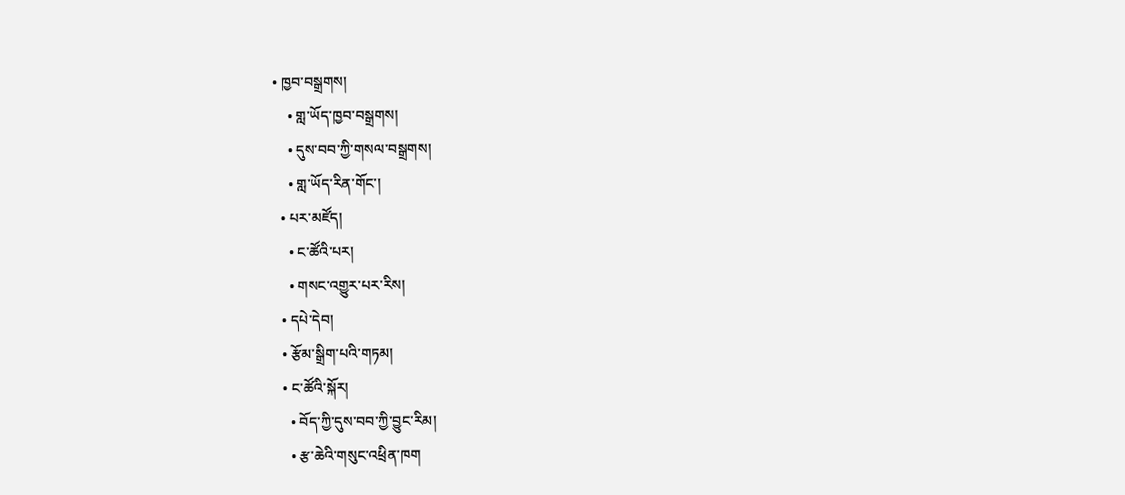• ཁྱབ་བསྒྲགས།
    • གླ་ཡོད་ཁྱབ་བསྒྲགས།
    • དུས་བབ་ཀྱི་གསལ་བསྒྲགས།
    • གླ་ཡོད་རིན་གོང་།
  • པར་མཛོད།
    • ང་ཚོའི་པར།
    • གསང་འགྱུར་པར་རིས།
  • དཔེ་དེབ།
  • རྩོམ་སྒྲིག་པའི་གཏམ།
  • ང་ཚོའི་སྐོར།
    • བོད་ཀྱི་དུས་བབ་ཀྱི་བྱུང་རིམ།
    • རྩ་ཆེའི་གསུང་འཕྲིན་ཁག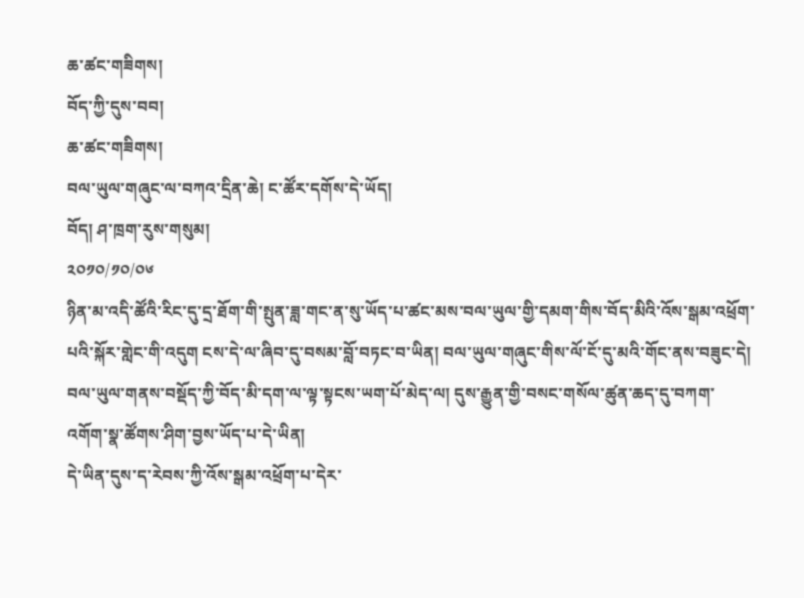ཆ་ཚང་གཟིགས།
བོད་ཀྱི་དུས་བབ།
ཆ་ཚང་གཟིགས།
བལ་ཡུལ་གཞུང་ལ་བཀའ་དྲིན་ཆེ། ང་ཚོར་དགོས་དེ་ཡོད།
བོད། ཤ་ཁྲག་རུས་གསུམ།
༢༠༡༠/༡༠/༠༦
ཉིན་མ་འདི་ཚོའི་རིང་དུ་དྲ་ཐོག་གི་སྤུན་ཟླ་གང་ན་སུ་ཡོད་པ་ཚང་མས་བལ་ཡུལ་གྱི་དམག་གིས་བོད་མིའི་འོས་སྒམ་འཕྲོག་པའི་སྐོར་གླེང་གི་འདུག ངས་དེ་ལ་ཞིབ་དུ་བསམ་བློ་བཏང་བ་ཡིན། བལ་ཡུལ་གཞུང་གིས་ལོ་ངོ་དུ་མའི་གོང་ནས་བཟུང་དེ། བལ་ཡུལ་གནས་བསྡོད་ཀྱི་བོད་མི་དག་ལ་ལྟ་སྟངས་ཡག་པོ་མེད་ལ། དུས་རྒྱུན་གྱི་བསང་གསོལ་ཚུན་ཆད་དུ་བཀག་འགོག་སྣ་ཚོགས་ཤིག་བྱས་ཡོད་པ་དེ་ཡིན།
དེ་ཡིན་དུས་ད་རེབས་ཀྱི་འོས་སྒམ་འཕྲོག་པ་དེར་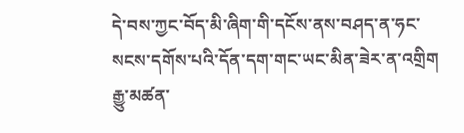དེ་བས་ཀྱང་བོད་མི་ཞིག་གི་དངོས་ནས་བཤད་ན་ཧང་སངས་དགོས་པའི་དོན་དག་གང་ཡང་མིན་ཟེར་ན་འགྲིག རྒྱུ་མཚན་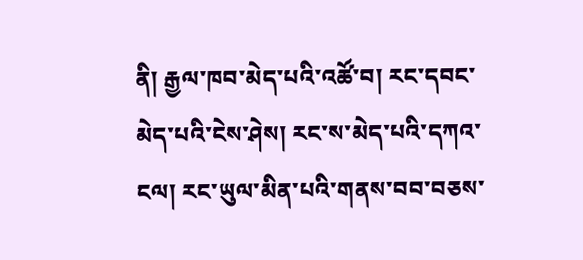ནི། རྒྱལ་ཁབ་མེད་པའི་འཚོ་བ། རང་དབང་མེད་པའི་ངེས་ཤེས། རང་ས་མེད་པའི་དཀའ་ངལ། རང་ཡུལ་མིན་པའི་གནས་བབ་བཅས་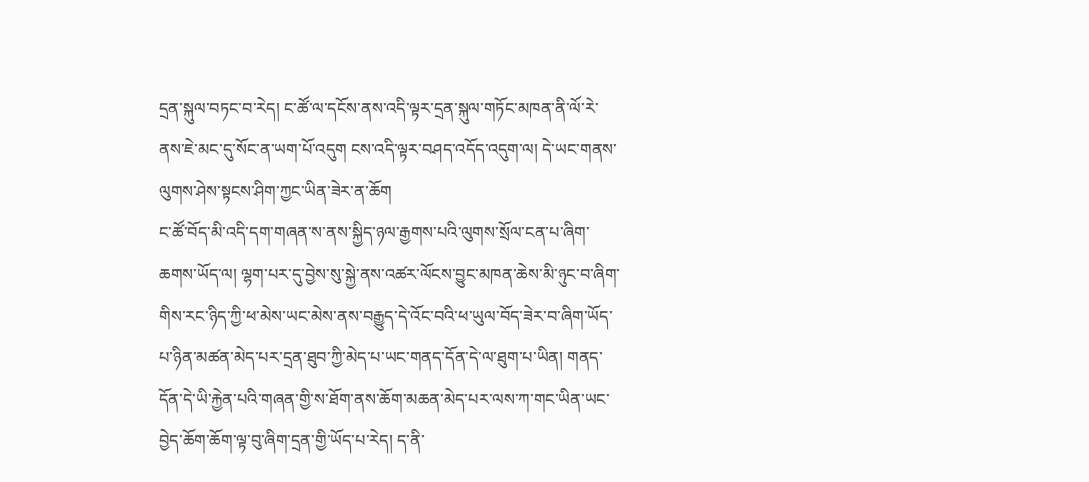དྲན་སྐུལ་བཏང་བ་རེད། ང་ཚོ་ལ་དངོས་ནས་འདི་ལྟར་དྲན་སྐུལ་གཏོང་མཁན་ནི་ལོ་རེ་ནས་ཇེ་མང་དུ་སོང་ན་ཡག་པོ་འདུག ངས་འདི་ལྟར་བཤད་འདོད་འདུག་ལ། དེ་ཡང་གནས་ལུགས་ཤེས་སྟངས་ཤིག་ཀྱང་ཡིན་ཟེར་ན་ཆོག
ང་ཚོ་བོད་མི་འདི་དག་གཞན་ས་ནས་སྐྱིད་ཉལ་རྒྱགས་པའི་ལུགས་སྲོལ་ངན་པ་ཞིག་ཆགས་ཡོད་ལ། ལྷག་པར་དུ་བྱེས་སུ་སྐྱེ་ནས་འཚར་ལོངས་བྱུང་མཁན་ཆེས་མི་ཉུང་བ་ཞིག་གིས་རང་ཉིད་ཀྱི་ཕ་མེས་ཡང་མེས་ནས་བརྒྱུད་དེ་འོང་བའི་ཕ་ཡུལ་བོད་ཟེར་བ་ཞིག་ཡོད་པ་ཉིན་མཚན་མེད་པར་དྲན་ཐུབ་ཀྱི་མེད་པ་ཡང་གནད་དོན་དེ་ལ་ཐུག་པ་ཡིན། གནད་དོན་དེ་ཡི་རྐྱེན་པའི་གཞན་གྱི་ས་ཐོག་ནས་ཆོག་མཆན་མེད་པར་ལས་ཀ་གང་ཡིན་ཡང་བྱེད་ཆོག་ཆོག་ལྟ་བུ་ཞིག་དྲན་གྱི་ཡོད་པ་རེད། ད་ནི་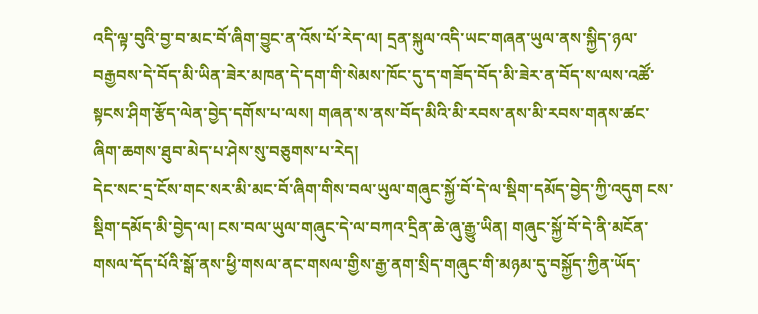འདི་ལྟ་བུའི་བྱ་བ་མང་བོ་ཞིག་བྱུང་ན་འོས་པོ་རེད་ལ། དྲན་སྐུལ་འདི་ཡང་གཞན་ཡུལ་ནས་སྐྱིད་ཉལ་བརྒྱབས་དེ་བོད་མི་ཡིན་ཟེར་མཁན་དེ་དག་གི་སེམས་ཁོང་དུ་ད་གཟོད་བོད་མི་ཟེར་ན་བོད་ས་ལས་འཚོ་སྟངས་ཤིག་རྩོད་ལེན་བྱེད་དགོས་པ་ལས། གཞན་ས་ནས་བོད་མིའི་མི་རབས་ནས་མི་རབས་གནས་ཚང་ཞིག་ཆགས་ཐུབ་མེད་པ་ཤེས་སུ་བཅུགས་པ་རེད།
དེང་སང་དྲ་ངོས་གང་སར་མི་མང་བོ་ཞིག་གིས་བལ་ཡུལ་གཞུང་སྐྱོ་བོ་དེ་ལ་སྡིག་དམོད་བྱེད་ཀྱི་འདུག ངས་སྡིག་དམོད་མི་བྱེད་ལ། ངས་བལ་ཡུལ་གཞུང་དེ་ལ་བཀའ་དྲིན་ཆེ་ཞུ་རྒྱུ་ཡིན། གཞུང་སྐྱོ་བོ་དེ་ནི་མངོན་གསལ་དོད་པོའི་སྒོ་ནས་ཕྱི་གསལ་ནང་གསལ་གྱིས་རྒྱ་ནག་སྲིད་གཞུང་གི་མཉམ་དུ་བསྐྱོད་ཀྱིན་ཡོད་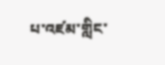པ་འཛམ་གླིང་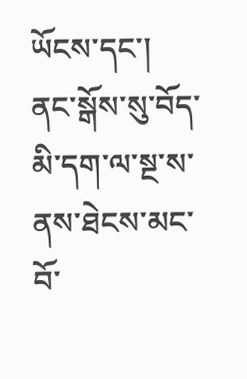ཡོངས་དང་། ནང་སྒོས་སུ་བོད་མི་དག་ལ་སྔ་ས་ནས་ཐེངས་མང་བོ་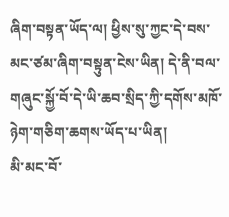ཞིག་བསྟན་ཡོད་ལ། ཕྱིས་སུ་ཀྱང་དེ་བས་མང་ཙམ་ཞིག་བསྟུན་ངེས་ཡིན། དེ་ནི་བལ་གཞུང་སྐྱོ་བོ་དེ་ཡི་ཆབ་སྲིད་ཀྱི་དགོས་མཁོ་ཉེག་གཅིག་ཆགས་ཡོད་པ་ཡིན།
མི་མང་བོ་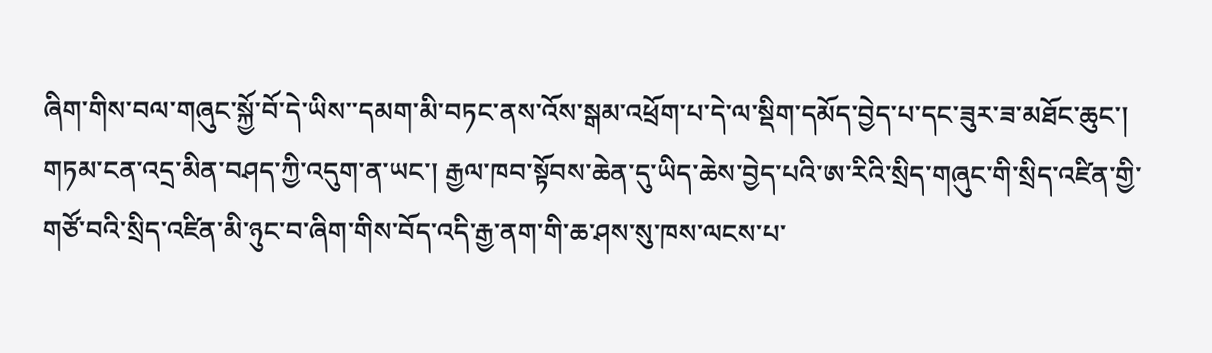ཞིག་གིས་བལ་གཞུང་སྐྱོ་བོ་དེ་ཡིས་་དམག་མི་བཏང་ནས་འོས་སྒམ་འཕྲོག་པ་དེ་ལ་སྡིག་དམོད་བྱེད་པ་དང་ཟུར་ཟ་མཐོང་ཆུང་། གཏམ་ངན་འདྲ་མིན་བཤད་ཀྱི་འདུག་ན་ཡང་། རྒྱལ་ཁབ་སྟོབས་ཆེན་དུ་ཡིད་ཆེས་བྱེད་པའི་ཨ་རིའི་སྲིད་གཞུང་གི་སྲིད་འཛིན་གྱི་གཙོ་བའི་སྲིད་འཛིན་མི་ཉུང་བ་ཞིག་གིས་བོད་འདི་རྒྱ་ནག་གི་ཆ་ཤས་སུ་ཁས་ལངས་པ་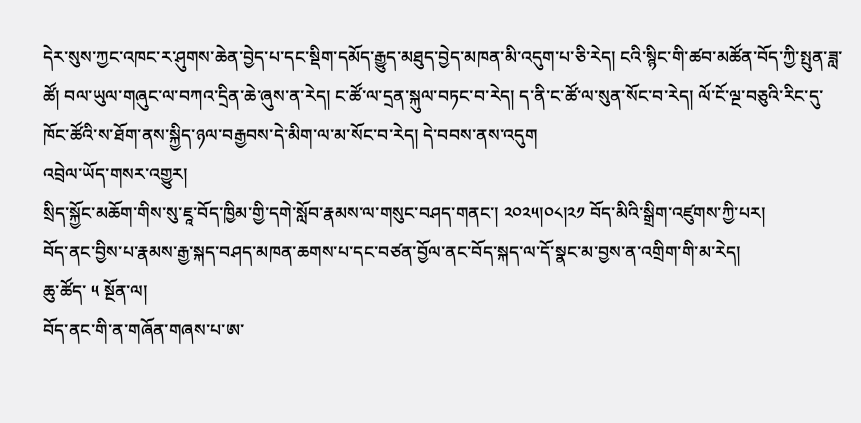དེར་སུས་ཀྱང་འཁང་ར་ཤུགས་ཆེན་བྱེད་པ་དང་སྡིག་དམོད་རྒྱུད་མཐུད་བྱེད་མཁན་མི་འདུག་པ་ཅི་རེད། ངའི་སྙིང་གི་ཚབ་མཚོན་བོད་ཀྱི་སྤུན་ཟླ་ཚོ། བལ་ཡུལ་གཞུང་ལ་བཀའ་དྲིན་ཆེ་ཞུས་ན་རེད། ང་ཚོ་ལ་དྲན་སྐུལ་བཏང་བ་རེད། ད་ནི་ང་ཚོ་ལ་སུན་སོང་བ་རེད། ལོ་ངོ་ལྔ་བཅུའི་རིང་དུ་ཁོང་ཚོའི་ས་ཐོག་ནས་སྐྱིད་ཉལ་བརྒྱབས་དེ་མིག་ལ་མ་སོང་བ་རེད། དེ་བབས་ནས་འདུག
འབྲེལ་ཡོད་གསར་འགྱུར།
སྲིད་སྐྱོང་མཆོག་གིས་སུ་ཇཱ་བོད་ཁྱིམ་གྱི་དགེ་སློབ་རྣམས་ལ་གསུང་བཤད་གནང་། ༢༠༢༥།༠༨།༢༡ བོད་མིའི་སྒྲིག་འཛུགས་ཀྱི་པར།
བོད་ནང་བྱིས་པ་རྣམས་རྒྱ་སྐད་བཤད་མཁན་ཆགས་པ་དང་བཙན་བྱོལ་ནང་བོད་སྐད་ལ་དོ་སྣང་མ་བྱས་ན་འགྲིག་གི་མ་རེད།
ཆུ་ཚོད་ ༥ སྔོན་ལ།
བོད་ནང་གི་ན་གཞོན་གཞས་པ་ཨ་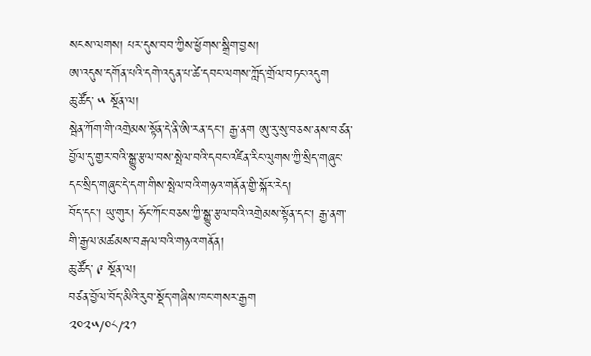སངས་ལགས། པར་དུས་བབ་ཀྱིས་ཕྱོགས་སྒྲིག་བྱས།
ཨ་འདུས་དགོན་པའི་དགེ་འདུན་པ་ཚེ་དབང་ལགས་ཀློད་གྲོལ་བཏང་འདུག
ཆུ་ཚོད་ ༥ སྔོན་ལ།
སྦེན་ཀོག་གི་འགྲེམས་སྟོན་དེ་ནི་ཨི་རན་དང་། རྒྱ་ནག ཨུ་རུ་སུ་བཅས་ནས་བཙན་བྱོལ་དུ་གྱར་བའི་སྒྱུ་རྩལ་བས་སྤེལ་བའི་དབང་འཛིན་རིང་ལུགས་ཀྱི་སྲིད་གཞུང་དང་སྲིད་གཞུང་དེ་དག་གིས་སྤེལ་བའི་གཉའ་གནོན་གྱི་སྐོར་རེད།
བོད་དང་། ཡུ་གུར། ཧོང་ཀོང་བཅས་ཀྱི་སྒྱུ་རྩལ་བའི་འགྲེམས་སྟོན་དང་། རྒྱ་ནག་གི་རྒྱལ་མཚམས་བརྒལ་བའི་གཉའ་གནོན།
ཆུ་ཚོད་ ༩ སྔོན་ལ།
བཙན་བྱོལ་བོད་མིའི་རུབ་སྡོད་གཞིས་ཁང་གསར་རྒྱག
༢༠༢༥/༠༨/༢༡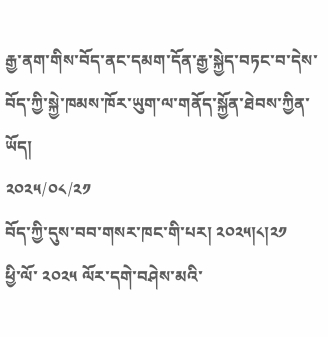རྒྱ་ནག་གིས་བོད་ནང་དམག་དོན་རྒྱ་སྐྱེད་བཏང་བ་དེས་བོད་ཀྱི་སྐྱེ་ཁམས་ཁོར་ཡུག་ལ་གནོད་སྐྱོན་ཐེབས་ཀྱིན་ཡོད།
༢༠༢༥/༠༨/༢༡
བོད་ཀྱི་དུས་བབ་གསར་ཁང་གི་པར། ༢༠༢༥།༨།༢༡
ཕྱི་ལོ་ ༢༠༢༥ ལོར་དགེ་བཤེས་མའི་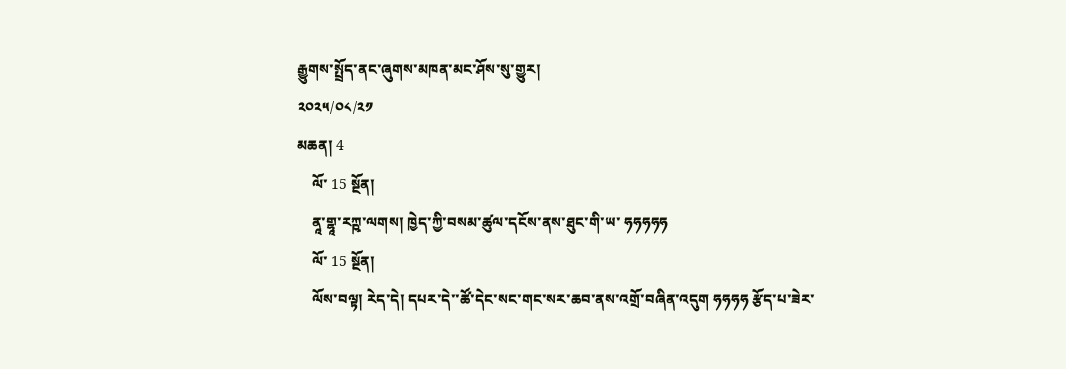རྒྱུགས་སྤྲོད་ནང་ཞུགས་མཁན་མང་ཤོས་སུ་གྱུར།
༢༠༢༥/༠༨/༢༡
མཆན། 4
    ལོ་ 15 སྔོན།
    ནཱ་གྷཱ་རཀྵ་ལགས། ཁྱེད་ཀྱི་བསམ་ཚུལ་དངོས་ནས་ཐུང་གི་ཡ་ ཧཧཧཧཧ
    ལོ་ 15 སྔོན།
    ལོས་བལྟ། རེད་དེ། དཔར་དེ་་ཚོ་དེང་སང་གང་སར་ཆབ་ནས་འགྲོ་བཞིན་འདུག ཧཧཧཧ རྩོད་པ་ཟེར་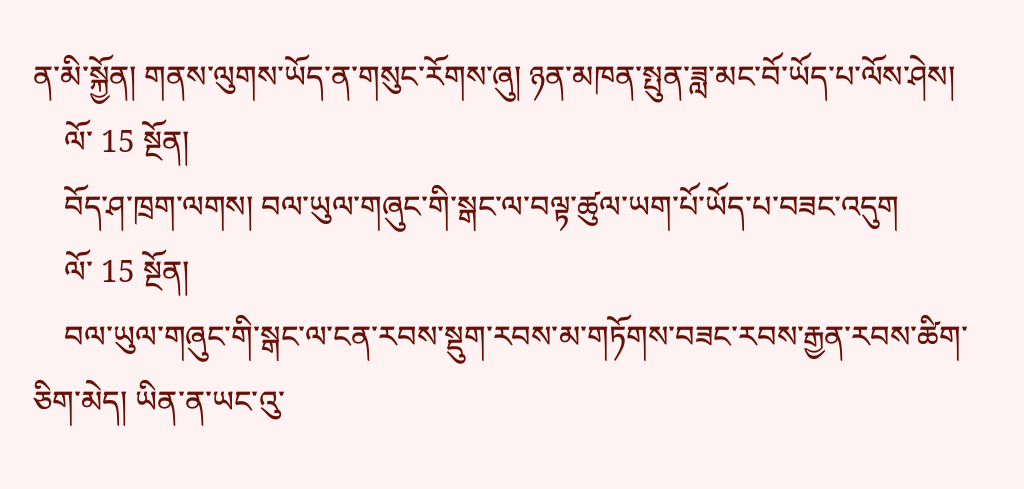ན་མི་སྐྱོན། གནས་ལུགས་ཡོད་ན་གསུང་རོགས་ཞུ། ཉན་མཁན་སྤུན་ཟླ་མང་བོ་ཡོད་པ་ལོས་ཤེས།
    ལོ་ 15 སྔོན།
    བོད་ཤ་ཁྲག་ལགས། བལ་ཡུལ་གཞུང་གི་སྒང་ལ་བལྟ་ཚུལ་ཡག་པོ་ཡོད་པ་བཟང་འདུག
    ལོ་ 15 སྔོན།
    བལ་ཡུལ་གཞུང་གི་སྒང་ལ་ངན་རབས་སྡུག་རབས་མ་གཏོགས་བཟང་རབས་རྒྱན་རབས་ཚིག་ཅིག་མེད། ཡིན་ན་ཡང་འུ་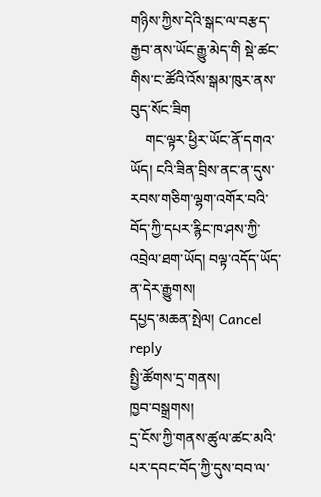གཉིས་ཀྱིས་དེའི་སྒང་ལ་བརྩད་རྒྱབ་ནས་ཡོང་རྒྱུ་མེད་གི སྡེ་ཚང་གིས་ང་ཚོའི་འོས་སྒམ་ཁུར་ནས་བུད་སོང་ཟིག
    གང་ལྟར་ཕྱིར་ཡོང་ནོ་དགའ་ཡོད། ངའི་ཟིན་བྲིས་ནང་ན་དུས་རབས་གཅིག་ལྷག་འགོར་བའི་བོད་ཀྱི་དཔར་རྙིང་ཁ་ཤས་ཀྱི་འབྲེལ་ཐག་ཡོད། བལྟ་འདོད་ཡོད་ན་དེར་རྒྱུགས།
དཔྱད་མཆན་སྤེལ། Cancel reply
སྤྱི་ཚོགས་དྲ་གནས།
ཁྱབ་བསྒྲགས།
དྲ་ངོས་ཀྱི་གནས་ཚུལ་ཚང་མའི་པར་དབང་བོད་ཀྱི་དུས་བབ་ལ་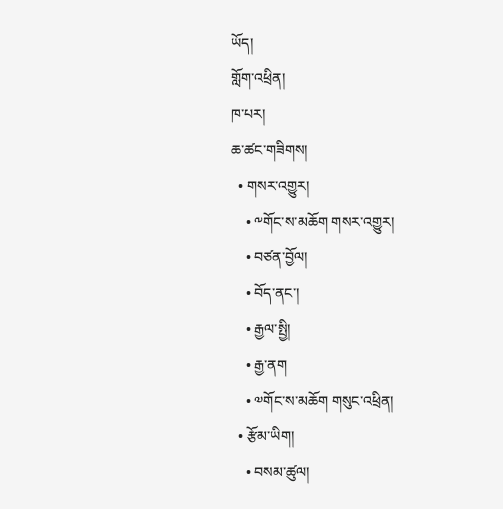ཡོད།
གློག་འཕྲིན།
ཁ་པར།
ཆ་ཚང་གཟིགས།
  • གསར་འགྱུར།
    • ༸གོང་ས་མཆོག གསར་འགྱུར།
    • བཙན་བྱོལ།
    • བོད་ནང་།
    • རྒྱལ་སྤྱི།
    • རྒྱ་ནག
    • ༧གོང་ས་མཆོག གསུང་འཕྲིན།
  • རྩོམ་ཡིག།
    • བསམ་ཚུལ།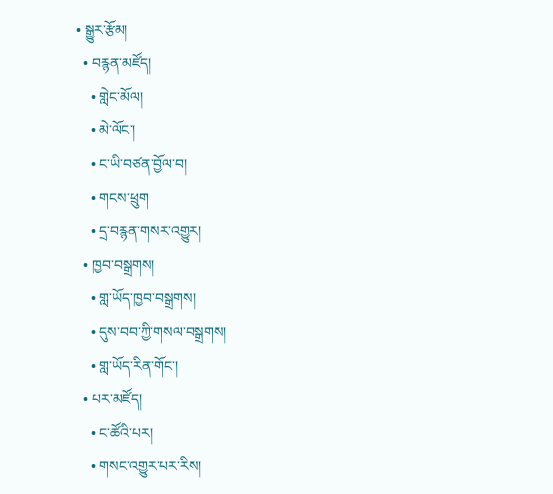• སྒྱུར་རྩོམ།
  • བརྙན་མཛོད།
    • གླེང་མོལ།
    • མེ་ལོང་།
    • ང་ཡི་བཙན་བྱོལ་བ།
    • གངས་ཕྲུག
    • དྲ་བརྙན་གསར་འགྱུར།
  • ཁྱབ་བསྒྲགས།
    • གླ་ཡོད་ཁྱབ་བསྒྲགས།
    • དུས་བབ་ཀྱི་གསལ་བསྒྲགས།
    • གླ་ཡོད་རིན་གོང་།
  • པར་མཛོད།
    • ང་ཚོའི་པར།
    • གསང་འགྱུར་པར་རིས།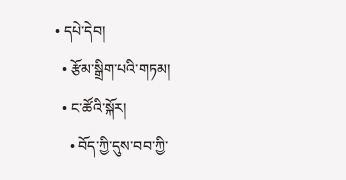• དཔེ་དེབ།
  • རྩོམ་སྒྲིག་པའི་གཏམ།
  • ང་ཚོའི་སྐོར།
    • བོད་ཀྱི་དུས་བབ་ཀྱི་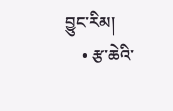བྱུང་རིམ།
    • རྩ་ཆེའི་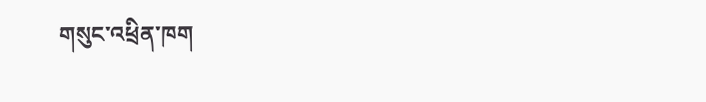གསུང་འཕྲིན་ཁག